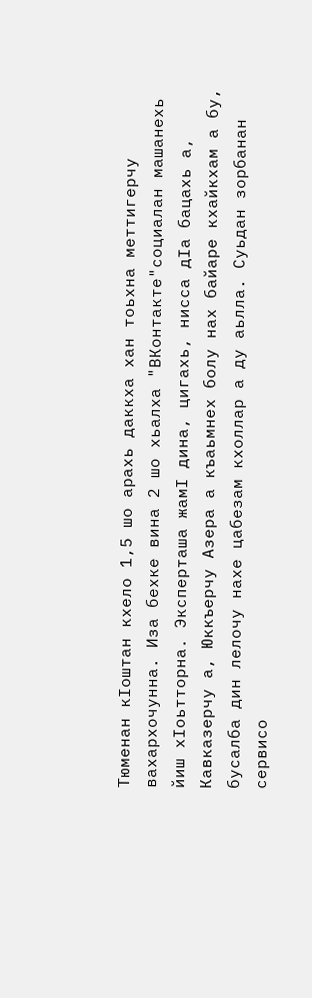Тюменан кIоштан кхело 1,5 шо арахь даккха хан тоьхна меттигерчу вахархочунна. Иза бехке вина 2 шо хьалха "ВКонтакте"социалан машанехь йиш хIоьтторна. Эксперташа жамI дина, цигахь, нисса дIа бацахь а, Кавказерчу а, Юккъерчу Азера а къаьмнех болу нах байаре кхайкхам а бу, бусалба дин лелочу нахе цабезам кхоллар а ду аьлла. Суьдан зорбанан сервисо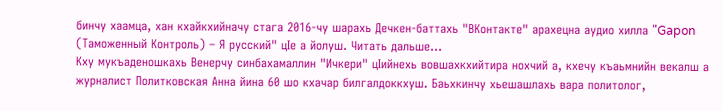бинчу хаамца, хан кхайкхийначу стага 2016-чу шарахь Дечкен-баттахь "ВКонтакте" арахецна аудио хилла "Gapon (Таможенный Контроль) – Я русский" цIе а йолуш. Читать дальше...
Кху мукъаденошкахь Венерчу синбахамаллин "Ичкери" цIийнехь вовшахкхийтира нохчий а, кхечу къаьмнийн векалш а журналист Политковская Анна йина 60 шо кхачар билгалдоккхуш. Баьхкинчу хьешашлахь вара политолог,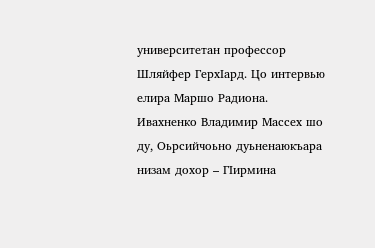университетан профессор Шляйфер ГерхIард. Цо интервью елира Маршо Радиона.
Ивахненко Владимир Массех шо ду, Оьрсийчоьно дуьненаюкъара низам дохор – ГIирмина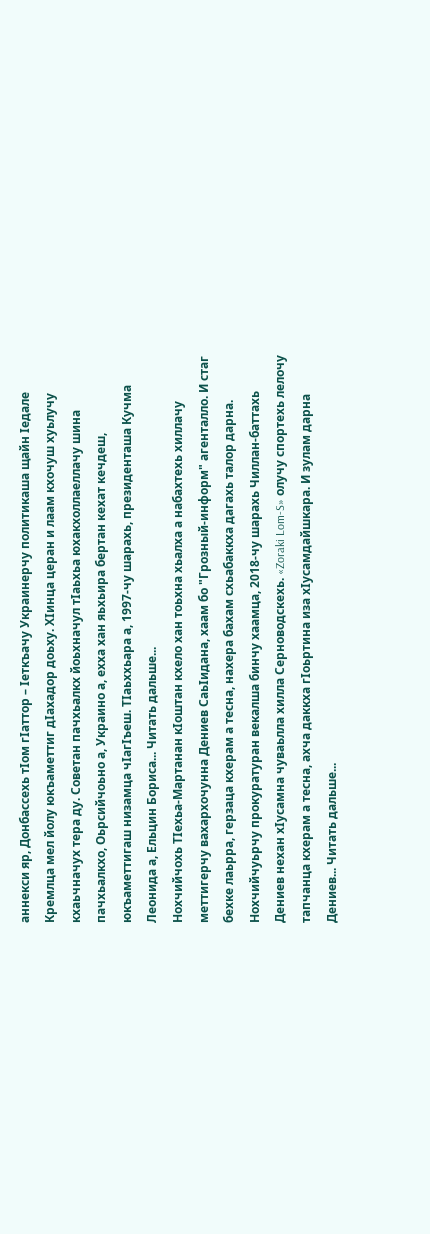аннекси яр, Донбассехь тIом гIаттор – Iеткъачу Украинерчу политикаша щайн Iедале Кремлца мел йолу юкъаметтиг дIахадор доьху. ХIинца церан и лаам кхочуш хуьлучу кхаьчначух тера ду. Советан пачхьалкх йоьхначул тIаьхьа юхакхоллаеллачу шина пачхьалкхо, Оьрсийчоьно а, Украино а, ехха хан яьхьира бертан кехат кечдеш, юкъаметтигаш низамца чIагIъеш. ТIаьххьара а, 1997-чу шарахь, президенташа Кучма Леонида а, Ельцин Бориса... Читать дальше...
Нохчийчохь ТIехьа-Мартанан кIоштан кхело хан тоьхна хьалха а набахтехь хиллачу меттигерчу вахархочунна Дениев СаьIидана, хаам бо "Грозный-информ" агенталло. И стаг бехке лаьрра, герзаца кхерам а тесна, нахера бахам схьабаккха дагахь талор дарна. Нохчийчуьрчу прокуратуран векалша бинчу хаамца, 2018-чу шарахь Чиллан-баттахь Дениев нехан хIусамна чуваьлла хилла Серноводскехь. «Zoraki Lom-S» олучу спортехь лелочу тапчанца кхерам а тесна, ахча даккха гIоьртина иза хIусамдайшкара. И зулам дарна Дениев... Читать дальше...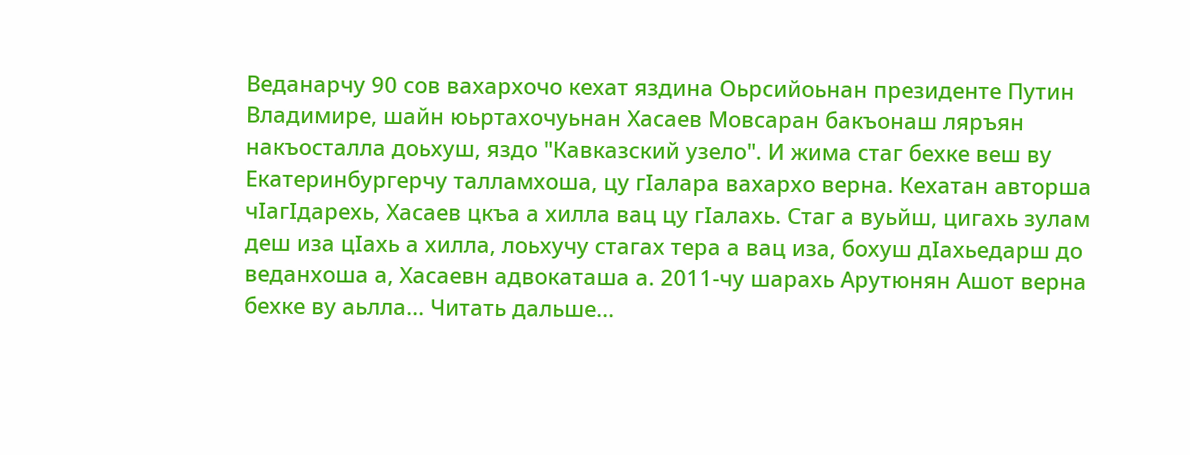Веданарчу 90 сов вахархочо кехат яздина Оьрсийоьнан президенте Путин Владимире, шайн юьртахочуьнан Хасаев Мовсаран бакъонаш ляръян накъосталла доьхуш, яздо "Кавказский узело". И жима стаг бехке веш ву Екатеринбургерчу талламхоша, цу гIалара вахархо верна. Кехатан авторша чIагIдарехь, Хасаев цкъа а хилла вац цу гIалахь. Стаг а вуьйш, цигахь зулам деш иза цIахь а хилла, лоьхучу стагах тера а вац иза, бохуш дIахьедарш до веданхоша а, Хасаевн адвокаташа а. 2011-чу шарахь Арутюнян Ашот верна бехке ву аьлла... Читать дальше...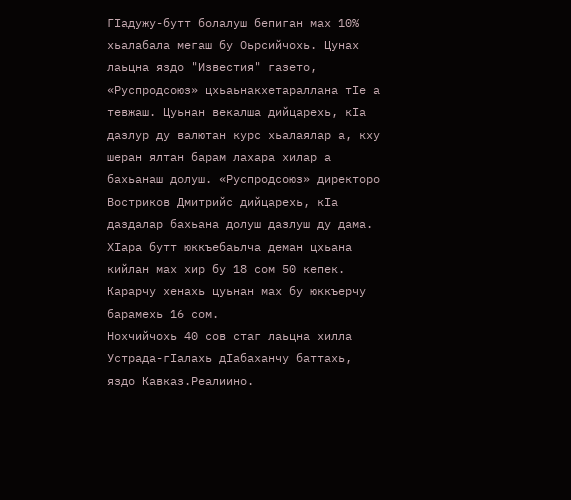ГIадужу-бутт болалуш бепиган мах 10% хьалабала мегаш бу Оьрсийчохь. Цунах лаьцна яздо "Известия" газето, «Руспродсоюз» цхьаьнакхетараллана тIе а тевжаш. Цуьнан векалша дийцарехь, кIа дазлур ду валютан курс хьалаялар а, кху шеран ялтан барам лахара хилар а бахьанаш долуш. «Руспродсоюз» директоро Востриков Дмитрийс дийцарехь, кIа даздалар бахьана долуш дазлуш ду дама. ХIара бутт юккъебаьлча деман цхьана кийлан мах хир бу 18 сом 50 кепек. Карарчу хенахь цуьнан мах бу юккъерчу барамехь 16 сом.
Нохчийчохь 40 сов стаг лаьцна хилла Устрада-гIалахь дIабаханчу баттахь, яздо Кавказ.Реалиино.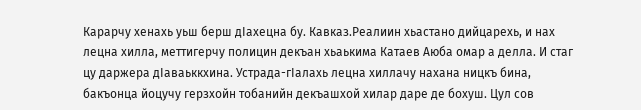Карарчу хенахь уьш берш дIахецна бу. Кавказ.Реалиин хьастано дийцарехь, и нах лецна хилла, меттигерчу полицин декъан хьаькима Катаев Аюба омар а делла. И стаг цу даржера дIаваьккхина. Устрада-гIалахь лецна хиллачу нахана ницкъ бина, бакъонца йоцучу герзхойн тобанийн декъашхой хилар даре де бохуш. Цул сов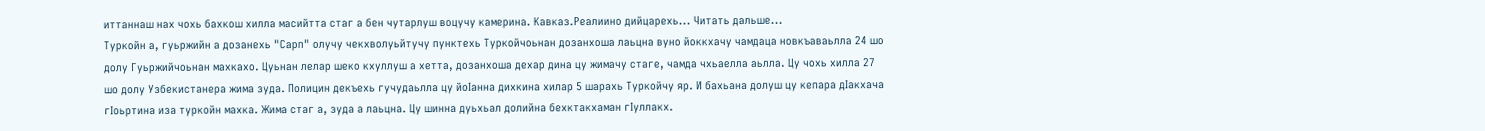иттаннаш нах чохь бахкош хилла масийтта стаг а бен чутарлуш воцучу камерина. Кавказ.Реалиино дийцарехь... Читать дальше...
Туркойн а, гуьржийн а дозанехь "Сарп" олучу чекхволуьйтучу пунктехь Туркойчоьнан дозанхоша лаьцна вуно йоккхачу чамдаца новкъаваьлла 24 шо долу Гуьржийчоьнан махкахо. Цуьнан лелар шеко кхуллуш а хетта, дозанхоша дехар дина цу жимачу стаге, чамда чхьаелла аьлла. Цу чохь хилла 27 шо долу Узбекистанера жима зуда. Полицин декъехь гучудаьлла цу йоIанна дихкина хилар 5 шарахь Туркойчу яр. И бахьана долуш цу кепара дIакхача гIоьртина иза туркойн махка. Жима стаг а, зуда а лаьцна. Цу шинна дуьхьал долийна бехктакхаман гIуллакх.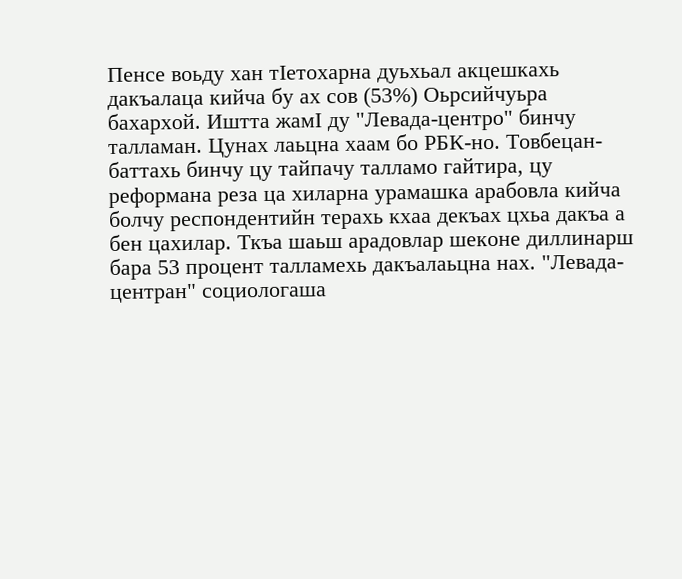Пенсе воьду хан тIетохарна дуьхьал акцешкахь дакъалаца кийча бу ах сов (53%) Оьрсийчуьра бахархой. Иштта жамI ду "Левада-центро" бинчу талламан. Цунах лаьцна хаам бо РБК-но. Товбецан-баттахь бинчу цу тайпачу талламо гайтира, цу реформана реза ца хиларна урамашка арабовла кийча болчу респондентийн терахь кхаа декъах цхьа дакъа а бен цахилар. Ткъа шаьш арадовлар шеконе диллинарш бара 53 процент талламехь дакъалаьцна нах. "Левада-центран" социологаша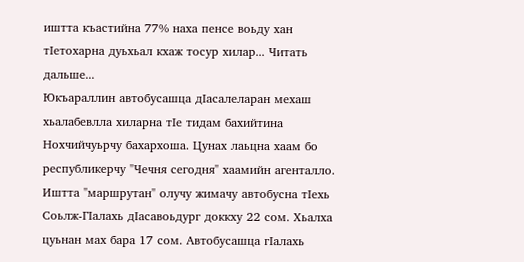иштта къастийна 77% наха пенсе воьду хан тIетохарна дуьхьал кхаж тоcур хилар... Читать дальше...
Юкъараллин автобусашца дIасалеларан мехаш хьалабевлла хиларна тIе тидам бахийтина Нохчийчуьрчу бахархоша. Цунах лаьцна хаам бо республикерчу "Чечня сегодня" хаамийн агенталло. Иштта "маршрутан" олучу жимачу автобусна тIехь Соьлж-ГIалахь дIасавоьдург доккху 22 сом. Хьалха цуьнан мах бара 17 сом. Автобусашца гIалахь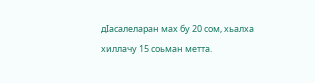дIасалеларан мах бу 20 сом, хьалха хиллачу 15 соьман метта.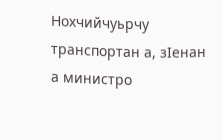Нохчийчуьрчу транспортан а, зIенан а министро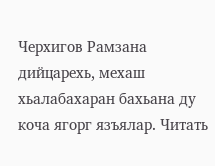Черхигов Рамзана дийцарехь, мехаш хьалабахаран бахьана ду коча ягорг язъялар. Читать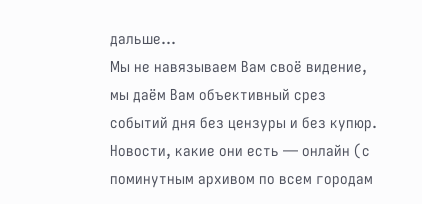дальше...
Мы не навязываем Вам своё видение, мы даём Вам объективный срез событий дня без цензуры и без купюр. Новости, какие они есть — онлайн (с поминутным архивом по всем городам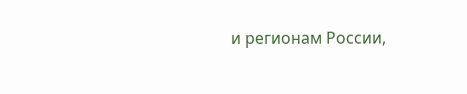и регионам России,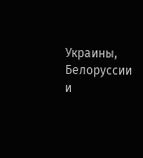Украины, Белоруссии и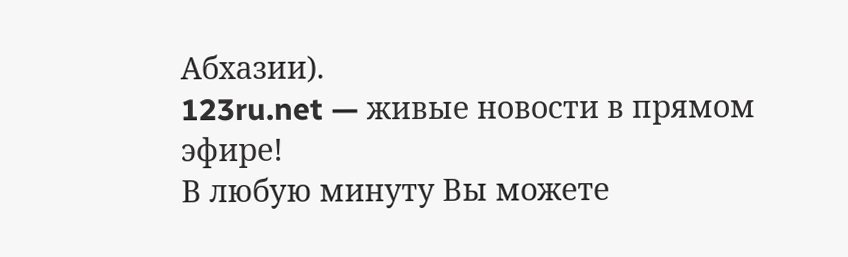Абхазии).
123ru.net — живые новости в прямом эфире!
В любую минуту Вы можете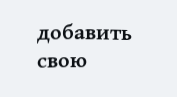добавить свою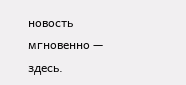новость мгновенно — здесь.